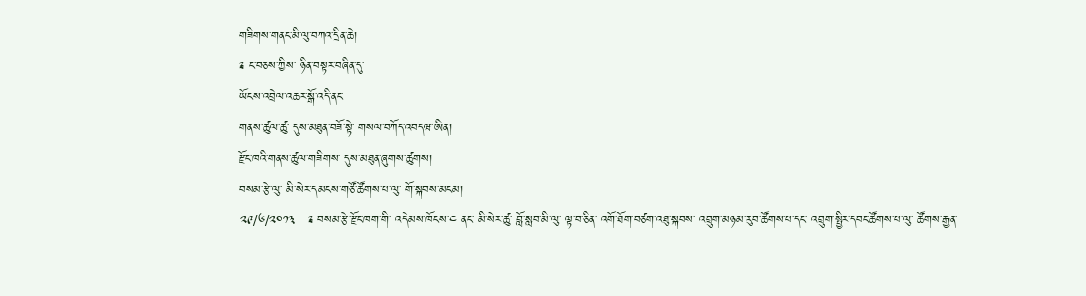གཟིགས་གནང་མི་ལུ་བཀའ་དྲིན་ཆེ།
༉ ང་བཅས་ཀྱིས་ ཉིན་བསྟར་བཞིན་དུ་
ཡོངས་འབྲེལ་འཆར་སྒོ་འདི་ནང་
གནས་ཚུལ་ཚུ་ དུས་མཐུན་བཟོ་སྟེ་ གསལ་བཀོད་འབདཝ་ཨིན།
རྫོང་ཁའི་གནས་ཚུལ་གཟིགས་ དུས་མཐུན་ཞུགས་ཚུགས།
བསམ་རྩེ་ལུ་ མི་སེར་དམངས་གཙོ་ཚོགས་པ་ལུ་ གོ་སྐབས་མངམ།
༢༩/༦/༢༠༡༣   ༉ བསམ་རྩེ་རྫོང་ཁག་གི་ འདེམས་ཁོངས་༤ ནང་ མི་སེར་ཚུ་ བློ་སླབ་མི་ལུ་ ལྟ་བ་ཅིན་ འགོ་ཐོག་བཙག་འཐུ་སྐབས་ འབྲུག་མཉམ་རུབ་ཚོགས་པ་དང་ འབྲུག་སྤྱིར་དབང་ཚོགས་པ་ལུ་ ཚོགས་རྒྱན་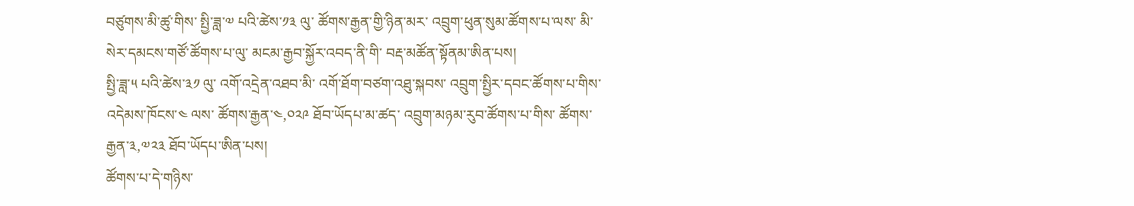བཙུགས་མི་ཚུ་གིས་ སྤྱི་ཟླ་༧ པའི་ཚེས་༡༣ ལུ་ ཚོགས་རྒྱན་གྱི་ཉིན་མར་ འབྲུག་ཕུན་སུམ་ཚོགས་པ་ལས་ མི་སེར་དམངས་གཙོ་ཚོགས་པ་ལུ་ མངམ་རྒྱབ་སྐྱོར་འབད་ནི་གི་ བརྡ་མཚོན་སྟོནམ་ཨིན་པས།
སྤྱི་ཟླ་༥ པའི་ཚེས་༣༡ ལུ་ འགོ་འདྲེན་འཐབ་མི་ འགོ་ཐོག་བཙག་འཐུ་སྐབས་ འབྲུག་སྤྱིར་དབང་ཚོགས་པ་གིས་ འདེམས་ཁོངས་༤ ལས་ ཚོགས་རྒྱན་༤,༠༢༩ ཐོབ་ཡོདཔ་མ་ཚད་ འབྲུག་མཉམ་རུབ་ཚོགས་པ་གིས་ ཚོགས་རྒྱན་༣,༧༢༣ ཐོབ་ཡོདཔ་ཨིན་པས།
ཚོགས་པ་དེ་གཉིས་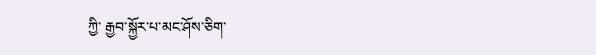ཀྱི་ རྒྱབ་སྐྱོར་པ་མང་ཤོས་ཅིག་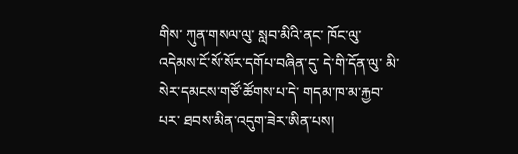གིས་ ཀུན་གསལ་ལུ་ སླབ་མིའི་ནང་ ཁོང་ལུ་ འདེམས་ངོ་སོ་སོར་དགོཔ་བཞིན་དུ་ དེ་གི་དོན་ལུ་ མི་སེར་དམངས་གཙོ་ཚོགས་པ་དེ་ གདམ་ཁ་མ་རྐྱབ་པར་ ཐབས་མིན་འདུག་ཟེར་ཨིན་པས།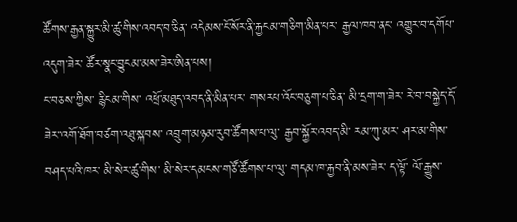ཚོགས་རྒྱན་སྐྱུར་མི་ཚུ་གིས་འབད་བ་ཅིན་ འདེམས་ངོ་སོར་ནི་རྐྱངམ་གཅིག་མིན་པར་ རྒྱལ་ཁབ་ནང་ འགྱུར་བ་དགོཔ་འདུག་ཟེར་ ཚོར་སྣང་བྱུངམ་མས་ཟེར་ཨིན་པས།
ང་བཅས་ཀྱིས་ རྙིངམ་གིས་ འཕྲོ་མཐུད་འབད་ནི་མིན་པར་ གསརཔ་འོང་བཅུག་པ་ཅིན་ མི་དྲག་ག་ཟེར་ རེ་བ་བསྐྱེད་དོ་ཟེར་་འགོ་ཐོག་བཙག་འཐུ་སྐབས་ འབྲུག་མཉམ་རུབ་ཚོགས་པ་ལུ་ རྒྱབ་སྐྱོར་འབད་མི་ རམ་ཀུ་མར་ ཤར་མ་གིས་ བཤད་པའི་ཁར་ མི་སེར་ཚུ་གིས་ མི་སེར་དམངས་གཙོ་ཚོགས་པ་ལུ་ གདམ་ཁ་རྐྱབ་ནི་མས་ཟེར་ ད་ལྟོ་ ལོ་རྒྱུས་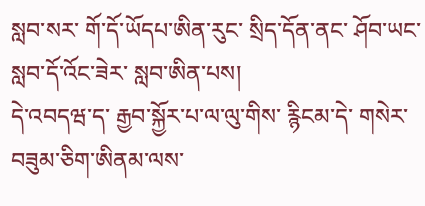སླབ་སར་ གོ་དོ་ཡོདཔ་ཨིན་རུང་ སྲིད་དོན་ནང་ ཤོབ་ཡང་སླབ་དོ་འོང་ཟེར་ སླབ་ཨིན་པས།
དེ་འབདཝ་ད་ རྒྱབ་སྐྱོར་པ་ལ་ལུ་གིས་ རྙིངམ་དེ་ གསེར་བཟུམ་ཅིག་ཨིནམ་ལས་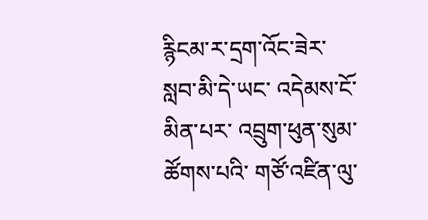རྙིངམ་ར་དྲག་འོང་ཟེར་ སླབ་མི་དེ་ཡང་ འདེམས་ངོ་མིན་པར་ འབྲུག་ཕུན་སུམ་ཚོགས་པའི་ གཙོ་འཛིན་ལུ་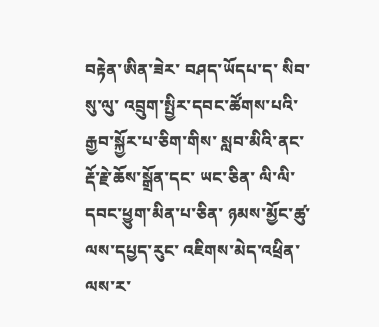བརྟེན་ཨིན་ཟེར་ བཤད་ཡོདཔ་ད་ སིབ་སུ་ལུ་ འབྲུག་སྤྱིར་དབང་ཚོགས་པའི་ རྒྱབ་སྐྱོར་པ་ཅིག་གིས་ སླབ་མིའི་ནང་ རྡོ་རྗེ་ཆོས་སྒྲོན་དང་ ཡང་ཅིན་ ལི་ལི་དབང་ཕྱུག་མིན་པ་ཅིན་ ཉམས་མྱོང་ཚུ་ལས་དཔྱད་རུང་ འཇིགས་མེད་འཕྲིན་ལས་ར་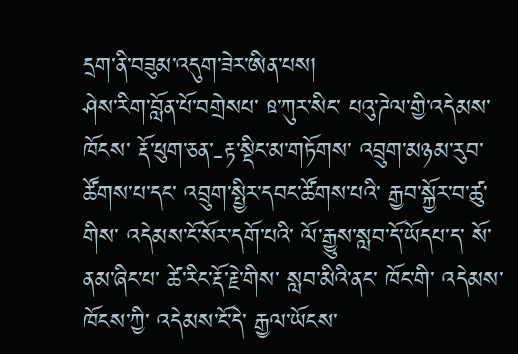དྲག་ནི་བཟུམ་འདུག་ཟེར་ཨིན་པས།
ཤེས་རིག་བློན་པོ་བགྲེསཔ་ ཋ་ཀུར་སིང་ པའུ་ཌེལ་གྱི་འདེམས་ཁོངས་ རྡོ་ཕུག་ཅན་-རྟ་སྡིང་མ་གཏོགས་ འབྲུག་མཉམ་རུབ་ཚོགས་པ་དང་ འབྲུག་སྤྱིར་དབང་ཚོགས་པའི་ རྒྱབ་སྐྱོར་བ་ཚུ་གིས་ འདེམས་ངོ་སོར་དགོ་པའི་ ལོ་རྒྱུས་སླབ་དོ་ཡོདཔ་ད་ སོ་ནམ་ཞིང་པ་ ཚེ་རིང་རྡོ་རྗེ་གིས་ སླབ་མིའི་ནང་ ཁོང་གི་ འདེམས་ཁོངས་ཀྱི་ འདེམས་ངོ་དེ་ རྒྱལ་ཡོངས་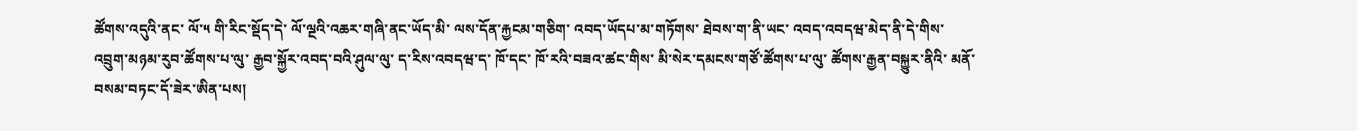ཚོགས་འདུའི་ནང་ ལོ་༥ གི་རིང་སྡོད་དེ་ ལོ་ལྔའི་འཆར་གཞི་ནང་ཡོད་མི་ ལས་དོན་རྐྱངམ་གཅིག་ འབད་ཡོདཔ་མ་གཏོགས་ ཐེབས་ག་ནི་ཡང་ འབད་འབདཝ་མེད་ནི་དེ་གིས་ འབྲུག་མཉམ་རུབ་ཚོགས་པ་ལུ་ རྒྱབ་སྐྱོར་འབད་བའི་ཤུལ་ལུ་ ད་རིས་འབདཝ་ད་ ཁོ་དང་ ཁོ་རའི་བཟའ་ཚང་གིས་ མི་སེར་དམངས་གཙོ་ཚོགས་པ་ལུ་ ཚོགས་རྒྱན་བསྐྱུར་ནིའི་ མནོ་བསམ་བཏང་དོ་ཟེར་ཨིན་པས།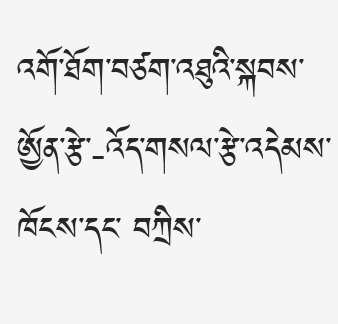འགོ་ཐོག་བཙག་འཐུའི་སྐབས་ ཨྱོན་རྩེ་-འོད་གསལ་རྩེ་འདེམས་ཁོངས་དང་ བཀྲིས་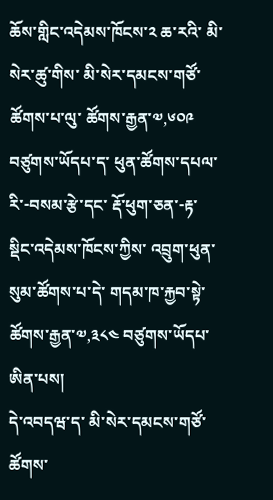ཆོས་གླིང་འདེམས་ཁོངས་༢ ཆ་རའི་ མི་སེར་ཚུ་གིས་ མི་སེར་དམངས་གཙོ་ཚོགས་པ་ལུ་ ཚོགས་རྒྱན་༧,༦༠༩ བཙུགས་ཡོདཔ་ད་ ཕུན་ཚོགས་དཔལ་རི་-བསམ་རྩེ་དང་ རྡོ་ཕུག་ཅན་-རྟ་སྡིང་འདེམས་ཁོངས་ཀྱིས་ འབྲུག་ཕུན་སུམ་ཚོགས་པ་དེ་ གདམ་ཁ་རྐྱབ་སྟེ་ ཚོགས་རྒྱན་༧,༣༨༤ བཙུགས་ཡོདཔ་ཨིན་པས།
དེ་འབདཝ་ད་ མི་སེར་དམངས་གཙོ་ཚོགས་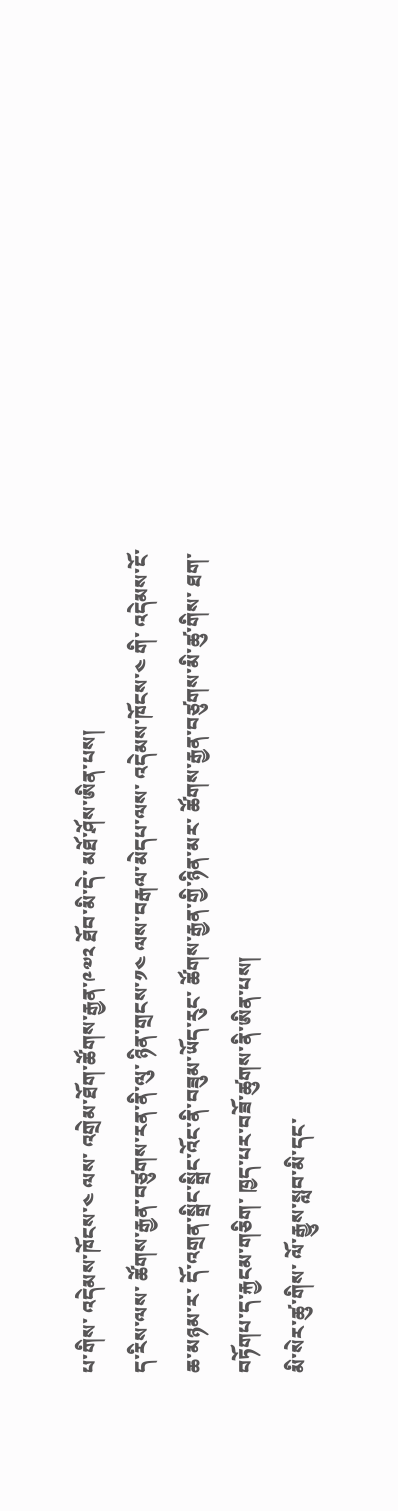པ་གིས་ འདེམས་ཁོངས་༤ ལས་ འགྲེམ་ཐོག་ཚོགས་རྒྱན་༩༧༢ ཐོབ་མི་དེ་ མཐོ་ཤོས་ཨིན་པས།
ད་རིས་ལས་ ཚོགས་རྒྱན་བཙུགས་རན་ནི་ལུ་ ཉིན་གྲངས་༡༤ ལས་བརྒལ་མེདཔ་ལས་ འདེམས་ཁོངས་༤ གི་ འདེམས་ངོ་ཆ་མཉམ་ར་ དོ་འགྲན་སྒྲིང་སྒྲིང་འོང་ནི་བཟུམ་ཡོད་རུང་ ཚོགས་རྒྱན་གྱི་ཉིན་མར་ ཚོགས་རྒྱན་བཙུགས་མི་ཚུ་གིས་ ཐག་བཏོགཔ་ད་རྐྱངམ་གཅིག་ ཁྱད་པར་བཟོ་ཚུགས་ནི་ཨིན་པས།
མི་སེར་ཚུ་གིས་ ལོ་རྒྱུས་སླབ་མི་དང་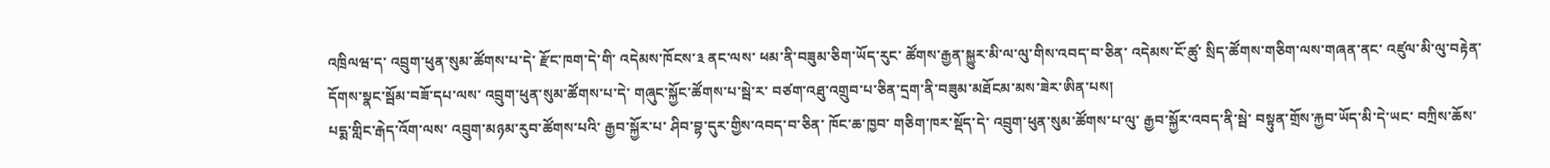འཁྲིལཝ་ད་ འབྲུག་ཕུན་སུམ་ཚོགས་པ་དེ་ རྫོང་ཁག་དེ་གི་ འདེམས་ཁོངས་༣ ནང་ལས་ ཕམ་ནི་བཟུམ་ཅིག་ཡོད་རུང་ ཚོགས་རྒྱན་སྐྱུར་མི་ལ་ལུ་གིས་འབད་བ་ཅིན་ འདེམས་ངོ་ཚུ་ སྲིད་ཚོགས་གཅིག་ལས་གཞན་ནང་ འཛུལ་མི་ལུ་བརྟེན་ དོགས་སྣང་སྦོམ་བཟོ་དཔ་ལས་ འབྲུག་ཕུན་སུམ་ཚོགས་པ་དེ་ གཞུང་སྐྱོང་ཚོགས་པ་སྦེ་ར་ བཙག་འཐུ་འགྲུབ་པ་ཅིན་དྲག་ནི་བཟུམ་མཐོངམ་མས་ཟེར་ཨིན་པས།
པདྨ་གླིང་རྒེད་འོག་ལས་ འབྲུག་མཉམ་རུབ་ཚོགས་པའི་ རྒྱབ་སྐྱོར་པ་ ཤིབ་བྷ་དུར་གྱིས་འབད་བ་ཅིན་ ཁོང་ཆ་ཁྱབ་ གཅིག་ཁར་སྡོད་དེ་ འབྲུག་ཕུན་སུམ་ཚོགས་པ་ལུ་ རྒྱབ་སྐྱོར་འབད་ནི་སྦེ་ བསྟུན་གྲོས་རྐྱབ་ཡོད་མི་དེ་ཡང་ བཀྲིས་ཆོས་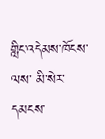གླིང་འདེམས་ཁོངས་ལས་ མི་སེར་དམངས་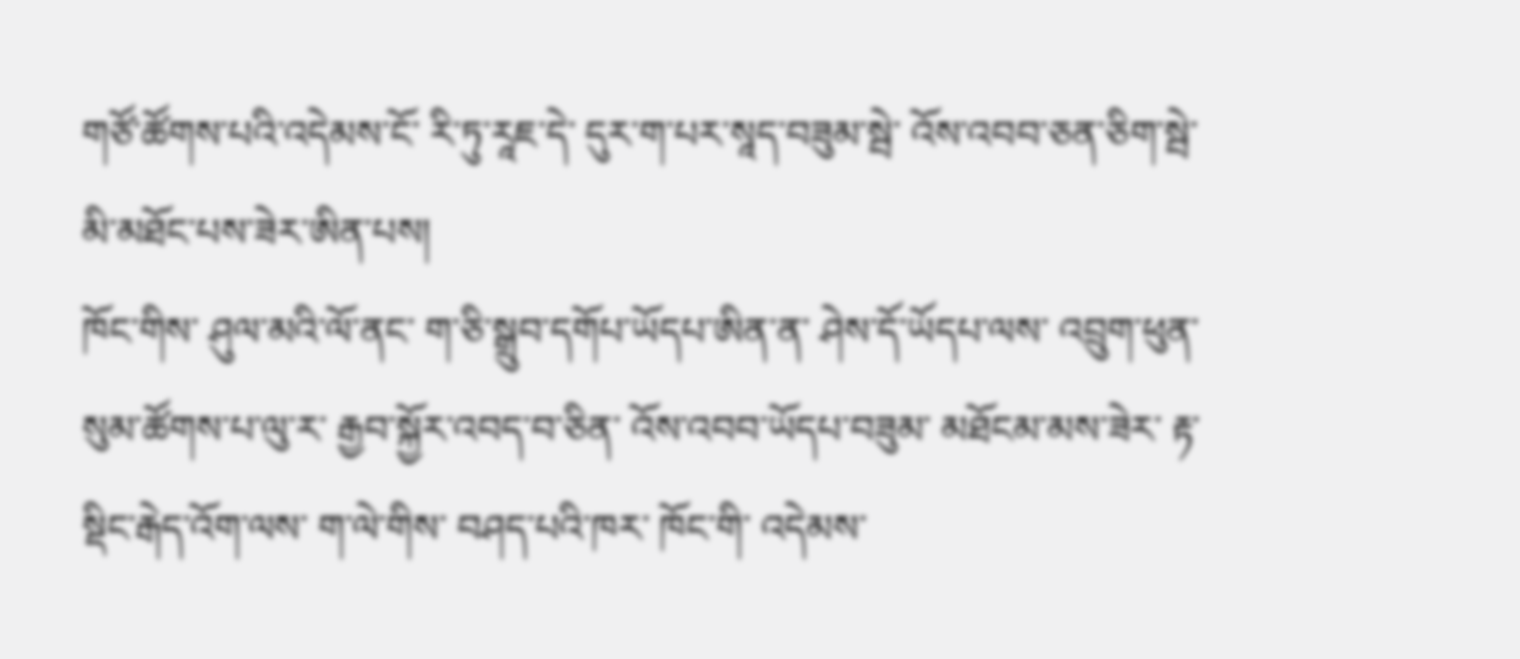གཙོ་ཚོགས་པའི་འདེམས་ངོ་ རི་ཏུ་རཱཇ་དེ་ དུར་ག་པར་སཱད་བཟུམ་སྦེ་ འོས་འབབ་ཅན་ཅིག་སྦེ་ མི་མཐོང་པས་ཟེར་ཨིན་པས།
ཁོང་གིས་ ཤུལ་མའི་ལོ་ནང་ ག་ཅི་སྒྲུབ་དགོཔ་ཡོདཔ་ཨིན་ན་ ཤེས་དོ་ཡོདཔ་ལས་ འབྲུག་ཕུན་སུམ་ཚོགས་པ་ལུ་ར་ རྒྱབ་སྐྱོར་འབད་བ་ཅིན་ འོས་འབབ་ཡོདཔ་བཟུམ་ མཐོངམ་མས་ཟེར་ རྟ་སྡིང་རྒེད་འོག་ལས་ ག་ལེ་གིས་ བཤད་པའི་ཁར་ ཁོང་གི་ འདེམས་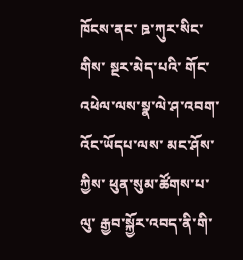ཁོངས་ནང་ ཋ་ཀུར་སིང་གིས་ སྔར་མེད་པའི་ གོང་འཕེལ་ལས་སྣ་ལེ་ཤ་འབག་འོང་ཡོདཔ་ལས་ མང་ཤོས་ཀྱིས་ ཕུན་སུམ་ཚོགས་པ་ལུ་ རྒྱབ་སྐྱོར་འབད་ནི་གི་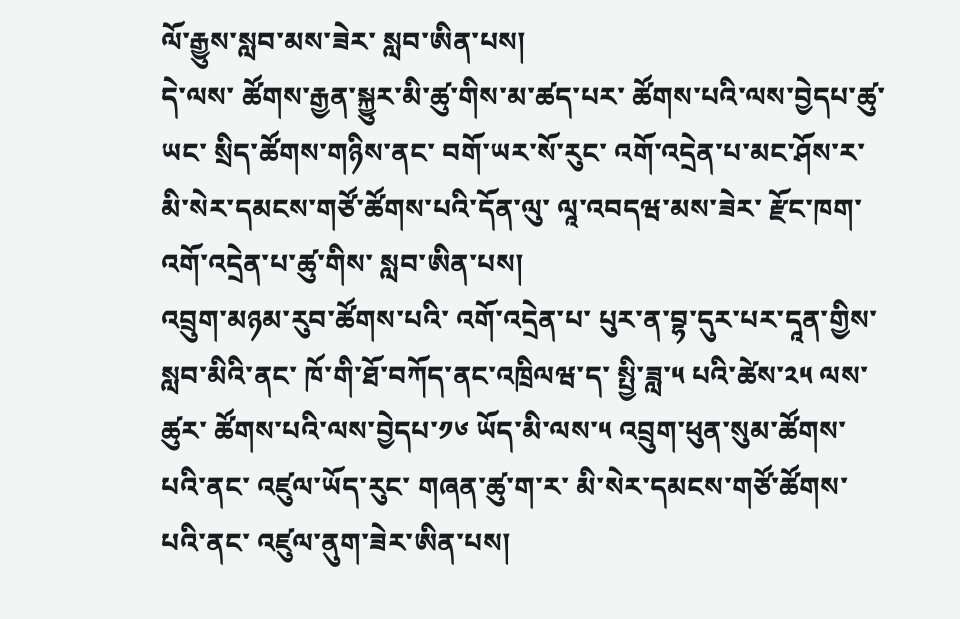ལོ་རྒྱུས་སླབ་མས་ཟེར་ སླབ་ཨིན་པས།
དེ་ལས་ ཚོགས་རྒྱན་སྐྱུར་མི་ཚུ་གིས་མ་ཚད་པར་ ཚོགས་པའི་ལས་བྱེདཔ་ཚུ་ཡང་ སྲིད་ཚོགས་གཉིས་ནང་ བགོ་ཡར་སོ་རུང་ འགོ་འདྲེན་པ་མང་ཤོས་ར་ མི་སེར་དམངས་གཙོ་ཚོགས་པའི་དོན་ལུ་ ལཱ་འབདཝ་མས་ཟེར་ རྫོང་ཁག་འགོ་འདྲེན་པ་ཚུ་གིས་ སླབ་ཨིན་པས།
འབྲུག་མཉམ་རུབ་ཚོགས་པའི་ འགོ་འདྲེན་པ་ པུར་ན་བྷ་དུར་པར་དཱན་གྱིས་ སླབ་མིའི་ནང་ ཁོ་གི་ཐོ་བཀོད་ནང་འཁྲིལཝ་ད་ སྤྱི་ཟླ་༥ པའི་ཚེས་༢༥ ལས་ཚུར་ ཚོགས་པའི་ལས་བྱེདཔ་༡༦ ཡོད་མི་ལས་༥ འབྲུག་ཕུན་སུམ་ཚོགས་པའི་ནང་ འཛུལ་ཡོད་རུང་ གཞན་ཚུ་ག་ར་ མི་སེར་དམངས་གཙོ་ཚོགས་པའི་ནང་ འཛུལ་ནུག་ཟེར་ཨིན་པས།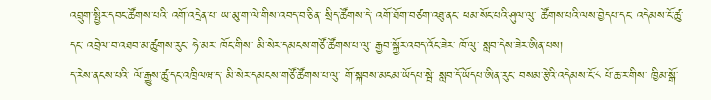འབྲུག་སྤྱིར་དབང་ཚོགས་པའི་ འགོ་འདྲེན་པ་ ཡ་མུ་ག་ལེ་གིས་འབད་བ་ཅིན་ སྲིད་ཚོགས་དེ་ འགོ་ཐོག་བཙག་འཐུ་ནང་ ཕམ་སོང་པའི་ཤུལ་ལུ་ ཚོགས་པའི་ལས་བྱེདཔ་དང་ འདེམས་ངོ་ཚུ་དང་ འབྲེལ་བ་འཐབ་མ་ཚུགས་རུང་ ཧེ་མར་ ཁོང་གིས་ མི་སེར་དམངས་གཙོ་ཚོགས་པ་ལུ་ རྒྱབ་སྐྱོར་འབད་འོང་ཟེར་ ཁོ་ལུ་ སླབ་དེས་ཟེར་ཨིན་པས།
ད་རེས་ནངས་པའི་ ལོ་རྒྱུས་ཚུ་དང་འཁྲིལཝ་ད་ མི་སེར་དམངས་གཙོ་ཚོགས་པ་ལུ་ གོ་སྐབས་མངམ་ཡོདཔ་སྦེ་ སླབ་དོ་ཡོདཔ་ཨིན་རུང་ བསམ་རྩེའི་འདེམས་ངོ་༨ པོ་ཆ་ར་གིས་ ཁྱིམ་སྒོ་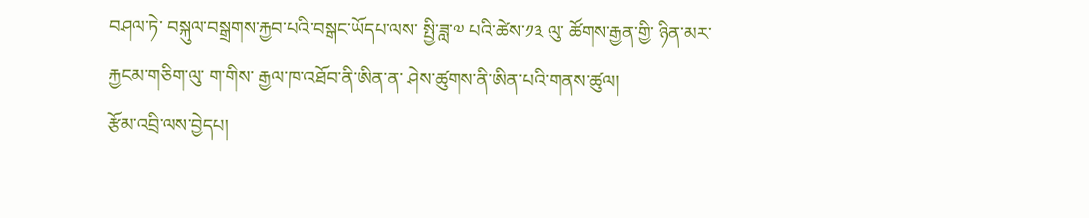བཤལ་ཏེ་ བསྐུལ་བསྒྲགས་རྐྱབ་པའི་བསྒང་ཡོདཔ་ལས་ སྤྱི་ཟླ་༧ པའི་ཚེས་༡༣ ལུ་ ཚོགས་རྒྱན་གྱི་ ཉིན་མར་རྐྱངམ་གཅིག་ལུ་ ག་གིས་ རྒྱལ་ཁ་འཐོབ་ནི་ཨིན་ན་ ཤེས་ཚུགས་ནི་ཨིན་པའི་གནས་ཚུལ།
རྩོམ་འབྲི་ལས་བྱེདཔ།